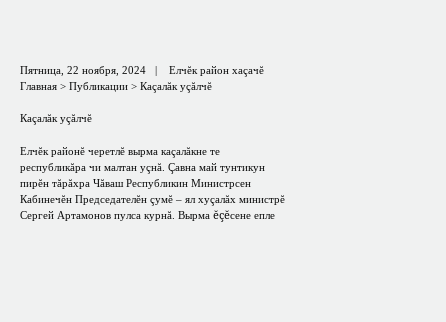Пятница, 22 ноября, 2024   |    Елчĕк район хаçачĕ
Главная > Публикации > Каçалăк уçăлчĕ

Каçалăк уçăлчĕ

Елчĕк районĕ черетлĕ вырма каçалăкне те республикăра чи малтан уçнă. Çавна май тунтикун пирĕн тăрăхра Чăваш Республикин Министрсен Кабинечĕн Председателĕн çумĕ – ял хуçалăх министрĕ Сергей Артамонов пулса курнă. Вырма ĕçĕсене епле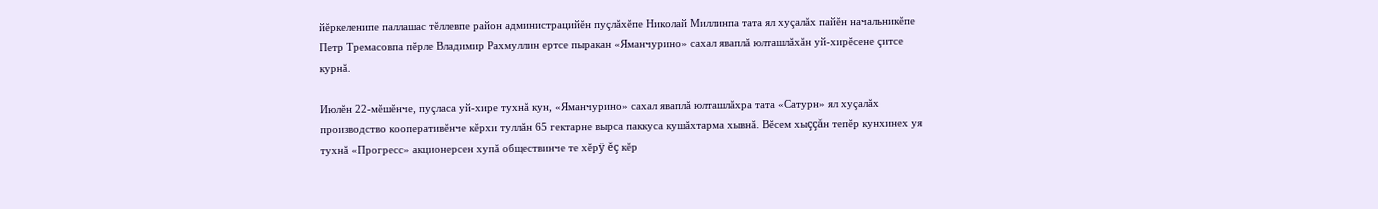йĕркеленипе паллашас тĕллевпе район администрацийĕн пуçлăхĕпе Николай Миллинпа тата ял хуçалăх пайĕн начальникĕпе Петр Тремасовпа пĕрле Владимир Рахмуллин ертсе пыракан «Яманчурино» сахал яваплă юлташлăхăн уй-хирĕсене çитсе курнă.

Июлĕн 22-мĕшĕнче, пуçласа уй-хире тухнă кун, «Яманчурино» сахал яваплă юлташлăхра тата «Сатурн» ял хуçалăх производство кооперативĕнче кĕрхи туллăн 65 гектарне вырса паккуса кушăхтарма хывнă. Вĕсем хыççăн тепĕр кунхинех уя тухнă «Прогресс» акционерсен хупă обществинче те хĕрÿ ĕç кĕр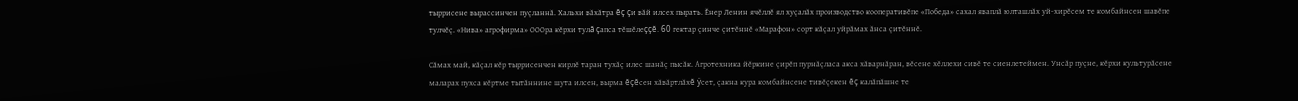тыррисене вырассинчен пуçланнă. Хальхи вăхăтра ĕç çи вăй илсех пырать. Ĕнер Ленин ячĕллĕ ял хуçалăх производство кооперативĕпе «Победа» сахал яваплă юлташлăх уй-хирĕсем те комбайнсен шавĕпе тулчĕç. «Нива» агрофирма» ОООра кĕрхи тулă çапса тĕшĕлеççĕ. 60 гектар çинче çитĕннĕ «Марафон» сорт кăçал уйрăмах ăнса çитĕннĕ.

Сăмах май, кăçал кĕр тыррисенчен кирлĕ таран тухăç илес шанăç пысăк. Агротехника йĕркине çирĕп пурнăçласа акса хăварнăран, вĕсене хĕллехи сивĕ те сиенлетеймен. Унсăр пуçне, кĕрхи культурăсене маларах пухса кĕртме тытăннине шута илсен, вырма ĕçĕсен хăвăртлăхĕ ÿсет, çакна кура комбайнсене тивĕçекен ĕç калăпăшне те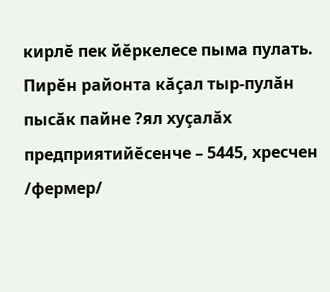кирлĕ пек йĕркелесе пыма пулать. Пирĕн районта кăçал тыр-пулăн пысăк пайне ?ял хуçалăх предприятийĕсенче – 5445, хресчен /фермер/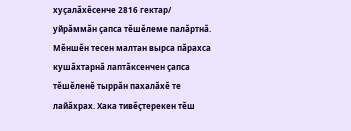хуçалăхĕсенче 2816 гектар/ уйрăммăн çапса тĕшĕлеме палăртнă. Мĕншĕн тесен малтан вырса пăрахса кушăхтарнă лаптăксенчен çапса тĕшĕленĕ тыррăн пахалăхĕ те лайăхрах. Хака тивĕçтерекен тĕш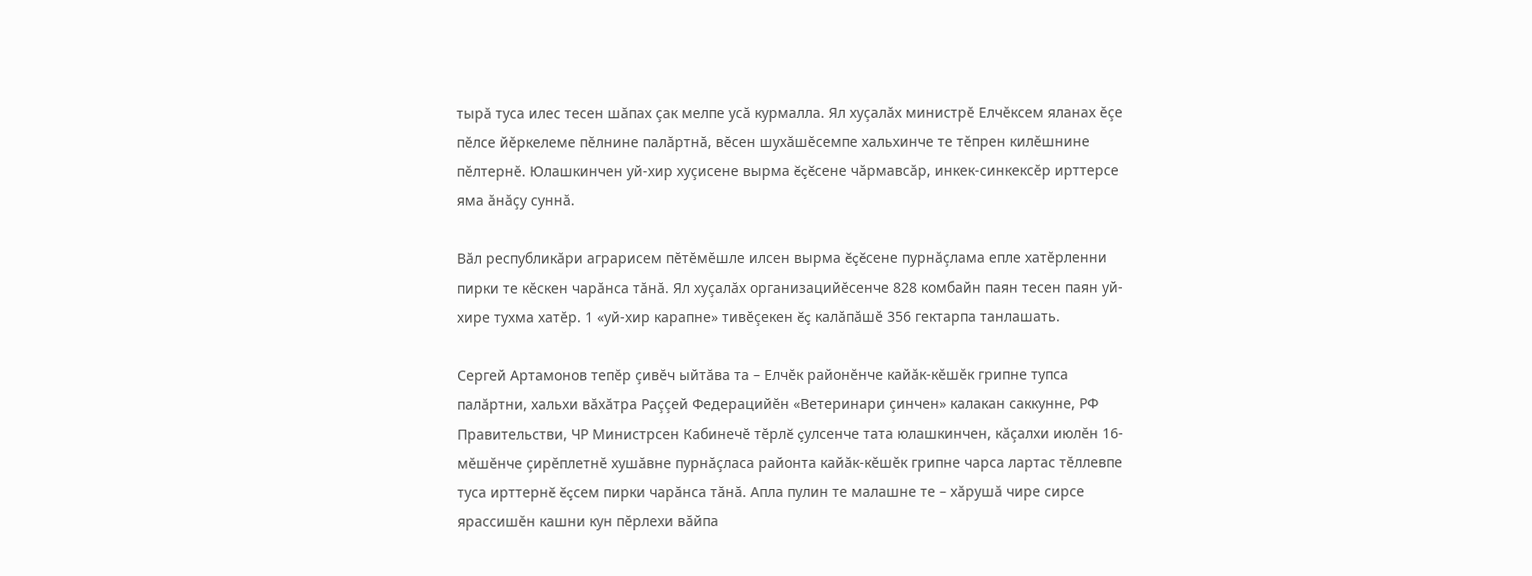тырă туса илес тесен шăпах çак мелпе усă курмалла. Ял хуçалăх министрĕ Елчĕксем яланах ĕçе пĕлсе йĕркелеме пĕлнине палăртнă, вĕсен шухăшĕсемпе хальхинче те тĕпрен килĕшнине пĕлтернĕ. Юлашкинчен уй-хир хуçисене вырма ĕçĕсене чăрмавсăр, инкек-синкексĕр ирттерсе яма ăнăçу суннă.

Вăл республикăри аграрисем пĕтĕмĕшле илсен вырма ĕçĕсене пурнăçлама епле хатĕрленни пирки те кĕскен чарăнса тăнă. Ял хуçалăх организацийĕсенче 828 комбайн паян тесен паян уй-хире тухма хатĕр. 1 «уй-хир карапне» тивĕçекен ĕç калăпăшĕ 356 гектарпа танлашать.

Сергей Артамонов тепĕр çивĕч ыйтăва та – Елчĕк районĕнче кайăк-кĕшĕк грипне тупса палăртни, хальхи вăхăтра Раççей Федерацийĕн «Ветеринари çинчен» калакан саккунне, РФ Правительстви, ЧР Министрсен Кабинечĕ тĕрлĕ çулсенче тата юлашкинчен, кăçалхи июлĕн 16-мĕшĕнче çирĕплетнĕ хушăвне пурнăçласа районта кайăк-кĕшĕк грипне чарса лартас тĕллевпе туса ирттернĕ ĕçсем пирки чарăнса тăнă. Апла пулин те малашне те – хăрушă чире сирсе ярассишĕн кашни кун пĕрлехи вăйпа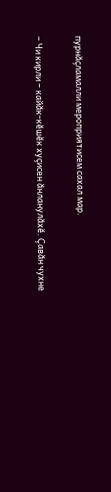пурнăçламалли мероприятисем сахал мар.

– Чи кирли – кайăк-кĕшĕк хуçисен ăнланулăхĕ. Çавăн чухне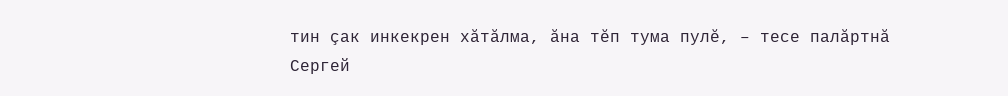тин çак инкекрен хăтăлма, ăна тĕп тума пулĕ, – тесе палăртнă Сергей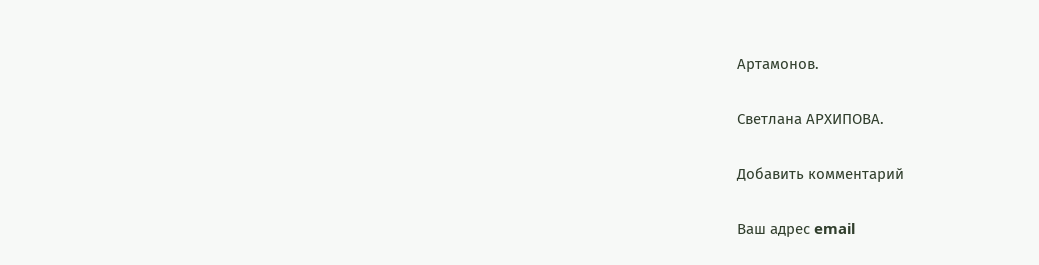Артамонов.

Светлана АРХИПОВА.

Добавить комментарий

Ваш адрес email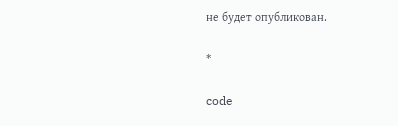не будет опубликован.

*

code